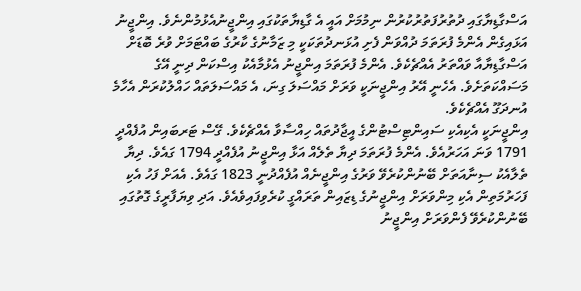އަސްގާޑިޔާގައި ދުތުރުފަތުރުކުރުން ނިމުމަށް އައީ އެ ގާޑިޔާތަކުގައި އިންޖީނުއެޅުމުންނެވެ. އިންޖީނު އަޅައިގެން އެންމެ ފުރަތަމަ ދުއްވަން ފެށި އުޅަނދުތަކަކީ މި ޒަމާނުގެ ކާރުގެ ބައްޓަމަށް ވުރެ ބޮޑަށް އަސްގާޑިޔާއާ ވައްތަރު އެއްޗެކެވެ. އެންމެ ފުރަތަމަ އިންޖީނު އެޅުމާއެކު އިސްކަން ދިނީ އޭގެ މަސައްކަތަށެވެ. އެހެނީ އޭރު އިންޖީނަކީ ވަރަށް މައްސަލަ ގިނަ، އެ މައްސަލަތައް ހައްލުކުރަން އެހާމެ އުނދަގޫ އެއްޗެކެވެ.
އިންޖީނަކީ އެކިއެކި ސައިންޓިސްޓުންގެ އީޖާދުތައް ހިއްސާވާ އެއްޗެކެވެ. ގޭސް ޓަރބައިން އުފެއްދީ 1791 ވަނަ އަހަރުއެވެ. އެންމެ ފުރަތަމަ ދިޔާ ތެލެއް އަޅާ އިންޖީނު އުފެއްދީ 1794 ގައެވެ. ދިޔާ ތެލާއެކު ސިނާއަތަށް ބޭނުންކުރެވޭ ވަރުގެ އިންޖީނެއް އުފެއްދުނީ 1823 ގައެވެ. އެއަށް ފަހު އެކި ފަހަރުމަތިން އެކި މިންވަރަށް އިންޖީނުގެ ޑިޒައިން ތަރައްގީ ކުރެވިފައިވެއެވެ. އަދި ވިޔަފާރީގެ ގޮތުގައި ބޭނުންކުރެވޭ ފެންވަރަށް އިންޖީނު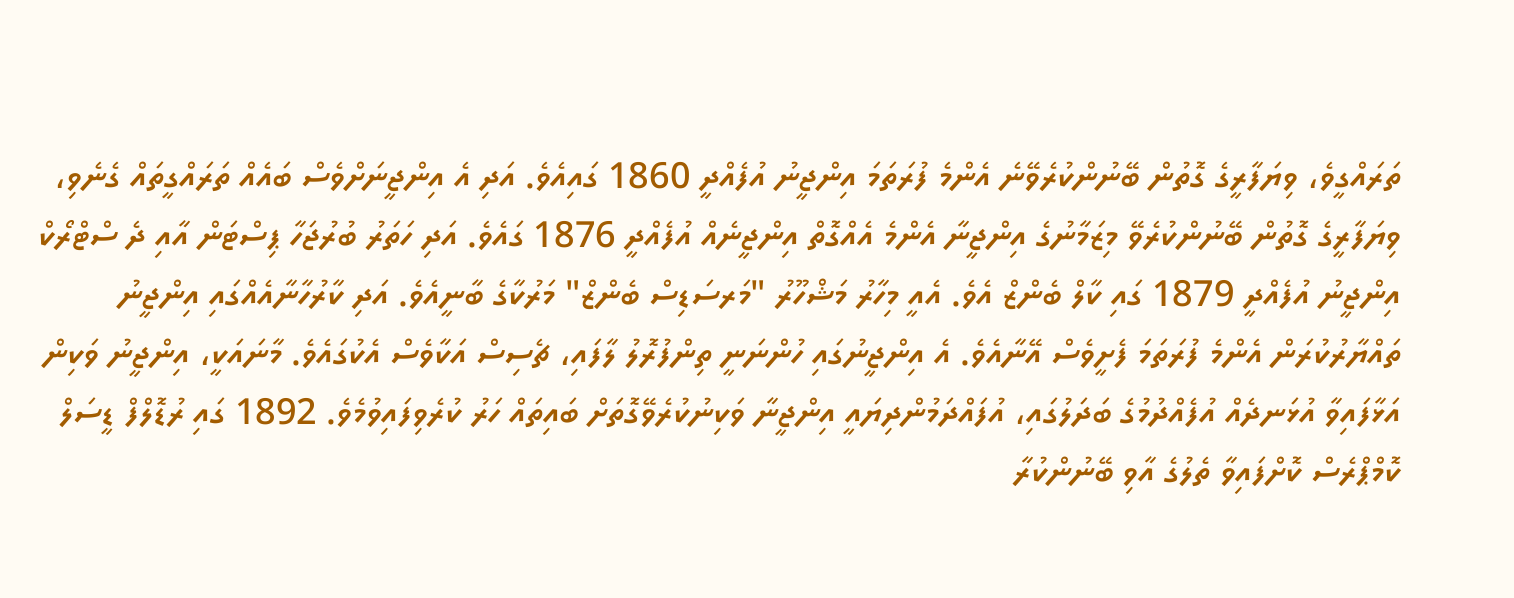ތަރައްގީވެ، ވިޔަފާރީގެ ގޮތުން ބޭނުންކުރެވޭނެ އެންމެ ފުރަތަމަ އިންޖީނު އުފެއްދީ 1860 ގައިއެވެ. އަދި އެ އިންޖީނަށްވެސް ބައެއް ތަރައްގީތައް ގެނެވި، ވިޔަފާރީގެ ގޮތުން ބޭނުންކުރެވޭ މިޒަމާނުގެ އިންޖީނާ އެންމެ އެއްގޮތް އިންޖީނެއް އުފެއްދީ 1876 ގައެވެ. އަދި ހަތަރު ބުރުޖަހާ ޕިސްޓަން އާއި ދެ ސްޓްރޯކް އިންޖީނު އުފެއްދީ 1879 ގައި ކާލް ބެންޒް އެވެ. އެއީ މިހާރު މަޝްހޫރު "މަރސަޑިސް ބެންޒް" މަރުކާގެ ބާނީއެވެ. އަދި ކާރުހާނާއެއްގައި އިންޖީނު ތައްޔާރުކުރަން އެންމެ ފުރަތަމަ ފެށީވެސް އޭނާއެވެ. އެ އިންޖީނުގައި ހުންނަނީ ތިންފުރޮލު ލާފައި، ޗެސިސް އަކާވެސް އެކުގައެވެ. މާނައަކީ، އިންޖީނު ވަކިން އަޅާފައިވާ އުޅަނދެއް އުފެއްދުމުގެ ބަދަލުގައި، އުފައްދަމުންދިޔައީ އިންޖީނާ ވަކިނުކުރެވޭގޮތަށް ބައިތައް ހަރު ކުރެވިފައިވުމެވެ. 1892 ގައި ރުޑޮލްފް ޑީސަލް ކޮމްޕްރެސް ކޮށްފައިވާ ތެލުގެ އާވި ބޭނުންކުރާ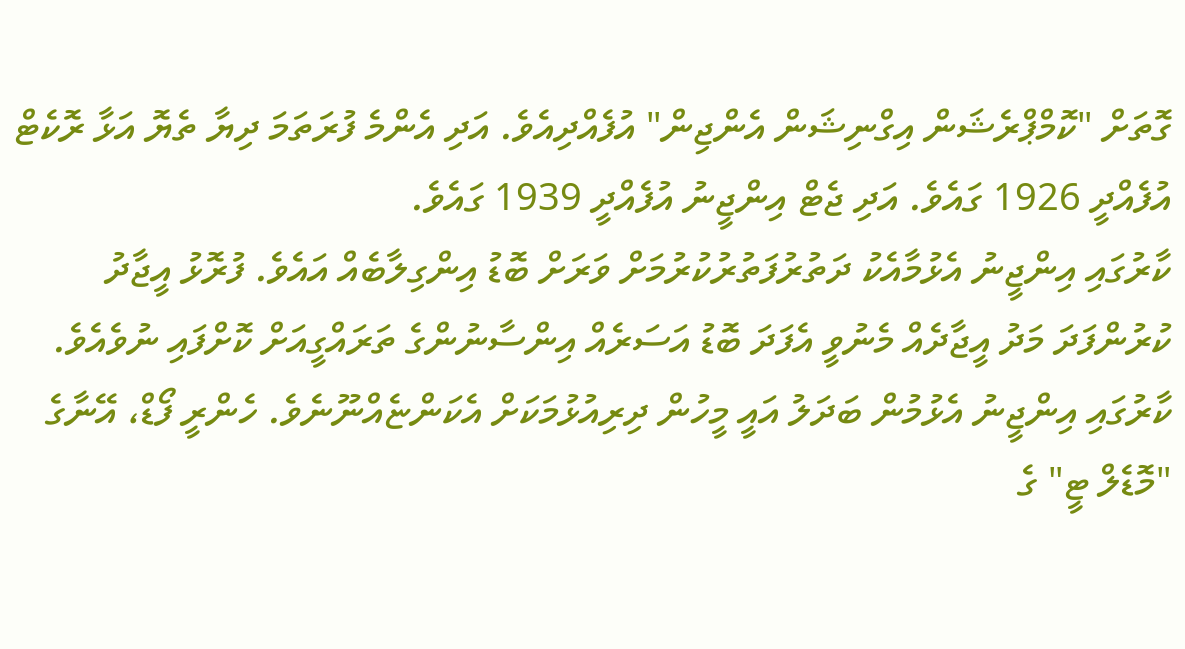ގޮތަށް "ކޮމްޕްރެޝަން އިގްނިޝަން އެންޖިން" އުފެއްދިއެވެ. އަދި އެންމެ ފުރަތަމަ ދިޔާ ތެޔޮ އަޅާ ރޮކެޓް އުފެއްދީ 1926 ގައެވެ. އަދި ޖެޓް އިންޖީނު އުފެއްދީ 1939 ގައެވެ.
ކާރުގައި އިންޖީނު އެޅުމާއެކު ދަތުރުފަތުރުކުރުމަށް ވަރަށް ބޮޑު އިންގިލާބެއް އައެވެ. ފުރޮޅު އީޖާދު ކުރުންފަދަ މަދު އީޖާދެއް މެނުވީ އެފަދަ ބޮޑު އަސަރެއް އިންސާނުންގެ ތަރައްގީއަށް ކޮށްފައި ނުވެއެވެ. ކާރުގައި އިންޖީނު އެޅުމުން ބަދަލު އައީ މީހުން ދިރިއުޅުމަކަށް އެކަންޏެއްނޫނެވެ. ހެންރީ ފޯޑް، އޭނާގެ "މޮޑެލް ޓީ" ގެ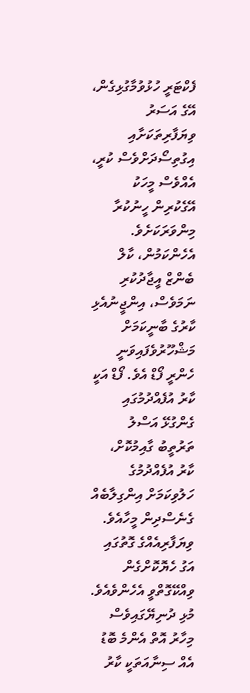ފެކްޓަރީ ހުޅުވުމާގުޅިގެން، އޭގެ އަސަރު ވިޔަފާރިތަކަށާއި އިގުތިސޯދަށްވެސް ކުރީ، އެއްވެސް މީހަކު އޭގެކުރިން ހީނުކުރާ މިންވަރަކަށެވެ.
އެހެންކަމުން، ކާލް ބެންޒް އީޖާދުކުރި ނަމަވެސް، އިންޖީނުއެޅި ކާރުގެ ބާނީކަމަށް މަޝްހޫރުވެފައިވަނީ ހެންރީ ފޯޑް އެވެ. ފޯޑް އަކީ ކާރު އުފެއްދުމުގައި ގެންގުޅޭ އަސްލު ތަރުތީބު ގާއިމުކޮށް، ކާރު އުފެއްދުމުގެ ހަލުވިކަމަށް އިންގިލާބެއް ގެނެސްދިން މީހާއެވެ. ވިޔަފާރިއެއްގެ ގޮތުގައި އަގު ހެޔޮކޮށްގެން ވިއްކޭގޮތްވީ އެހެންވެއެވެ.
މުޅި ދުނިޔޭގައިވެސް މިހާރު އޮތް އެންމެ ބޮޑު އެއް ސިނާއަތަކީ ކާރު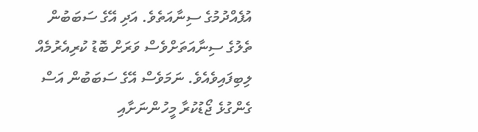އުފެއްދުމުގެ ސިނާއަތެވެ. އަދި އޭގެ ސަބަބުން ތެލުގެ ސިނާއަތަށްވެސް ވަރަށް ބޮޑު ކުރިއެރުމެއް ލިބިފައިވެއެވެ. ނަމަވެސް އޭގެ ސަބަބުން އަސް ގެންގުޅެ ޖޯޑުކުރާ މީހުންނަށާއި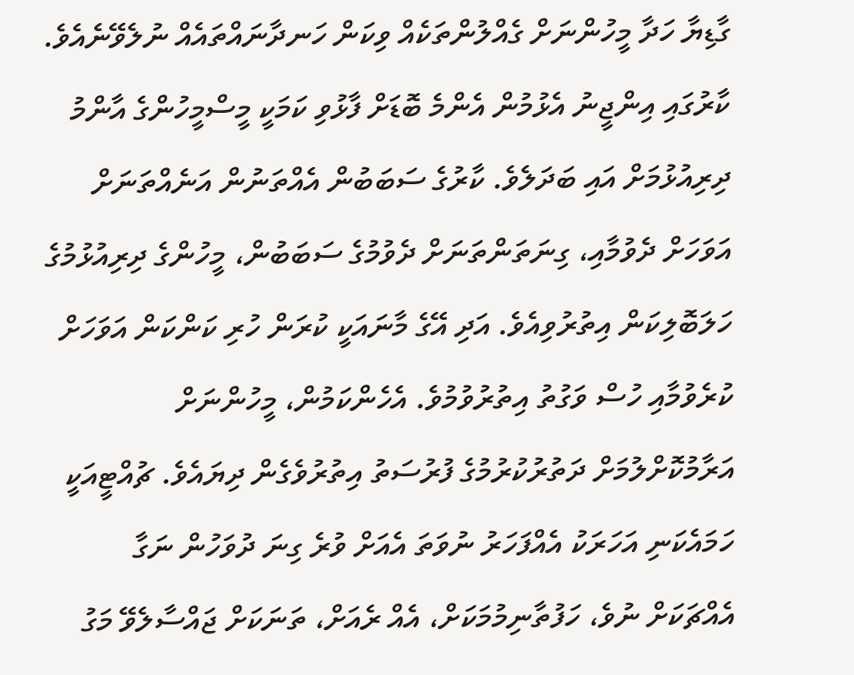ގާޑިޔާ ހަދާ މީހުންނަށް ގެއްލުންތަކެއް ވިކަން ހަނދާނައްތައެއް ނުލެވޭނެއެވެ.
ކާރުގައި އިންޖީނު އެޅުމުން އެންމެ ބޮޑަށް ފާޅުވި ކަމަކީ މީސްމީހުންގެ އާންމު ދިރިއުޅުމަށް އައި ބަދަލެވެ. ކާރުގެ ސަބަބުން އެއްތަނުން އަނެއްތަނަށް އަވަހަށް ދެވުމާއި، ގިނަތަންތަނަށް ދެވުމުގެ ސަބަބުން، މީހުންގެ ދިރިއުޅުމުގެ ހަލަބޮލިކަން އިތުރުވިއެވެ. އަދި އޭގެ މާނައަކީ ކުރަން ހުރި ކަންކަން އަވަހަށް ކުރެވުމާއި ހުސް ވަގުތު އިތުރުވުމުވެ. އެހެންކަމުން، މީހުންނަށް އަރާމުކޮށްލުމަށް ދަތުރުކުރުމުގެ ފުރުސަތު އިތުރުވެގެން ދިޔައެވެ. ޗުއްޓީއަކީ ހަމައެކަނި އަހަރަކު އެއްފަހަރު ނުވަތަ އެއަށް ވުރެ ގިނަ ދުވަހުން ނަގާ އެއްޗަކަށް ނުވެ، ހަފުތާނިމުމަކަށް، އެއް ރެއަށް، ތަނަކަށް ޖައްސާލެވޭ މަގު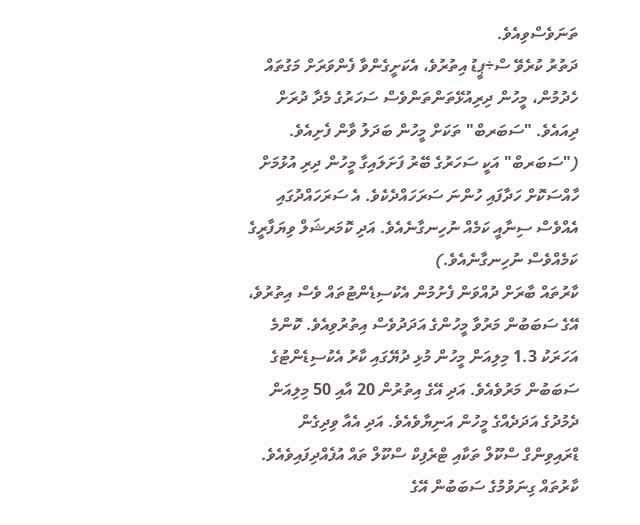ތަނަވެސްވިއެވެ.
ދަތުރު ކުރެވޭ ސް÷ޕީޑު އިތުރުވެ، އެކަށީގެންވާ ފެންވަރަށް މަގުތައް ހެދުމުން، މީހުން ދިރިއުޅޭތަންތަންވެސް ސަހަރުގެ މެދާ ދުރަށް ދިއައެވެ. "ސަބަރބް" ތަކަށް މީހުން ބަދަލު ވާން ފެށިއެވެ. ("ސަބަރބް" އަކީ ސަހަރުގެ ބޭރު ފަށަލައިގާ މީހުން ދިރި އުޅުމަށް ހާއްސަކޮށް ހަދާފައި ހުންނަ ސަރަހައްދެކެވެ. އެ ސަރަހައްދުގައި އެއްވެސް ސިނާއީ ކަމެއް ނުހިނގާނެއެވެ. އަދި ކޮމަރޝަލް ވިޔަފާރީގެ ކަމެއްވެސް ނުހިނގާނެއެވެ.)
ކާރުތައް ބާރަށް ދުއްވަން ފެށުމުން އެކުސިޑެންޓުތައް ވެސް އިތުރުވެ، އޭގެ ސަބަބުން މަރުވާ މީހުންގެ އަދަދުވެސް އިތުރުވިއެވެ. ކޮންމެ އަހަރަކު 1.3 މިލިއަން މީހުން މުޅި ދުޔޭގައި ކާރު އެކުސިޑެންޓުގެ ސަބަބުން މަރުވެއެވެ. އަދި އޭގެ އިތުރުން 20 އާއި 50 މިލިއަން ދެމުދުގެ އަދަދެއްގެ މީހުން އަނިޔާވެއެވެ. އަދި އެއާ ވިދިގެން ޑްރައިވިންގް ސްކޫލް ތަކާއި ޓްރެފިކް ސްކޫލް ތައް އުފެއްދިފައިވެއެވެ.
ކާރުތައް ގިނަވުމުގެ ސަބަބުން އޭގެ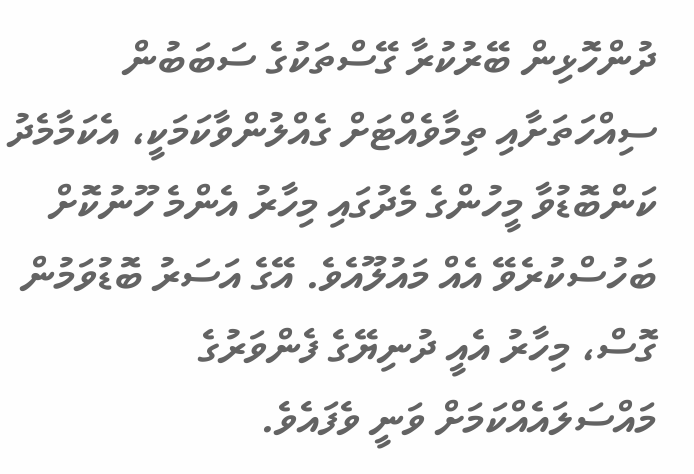ދުންހޮޅިން ބޭރުކުރާ ގޭސްތަކުގެ ސަބަބުން ސިއްހަތަށާއި ތިމާވެއްޓަށް ގެއްލުންވާކަމަކީ، އެކަމާމެދު ކަންބޮޑުވާ މީހުންގެ މެދުގައި މިހާރު އެންމެ ހޫނުކޮށް ބަހުސްކުރެވޭ އެއް މައުލޫއެވެ. އޭގެ އަސަރު ބޮޑުވަމުން ގޮސް، މިހާރު އެއީ ދުނިޔޭގެ ފެންވަރުގެ މައްސަލައެއްކަމަށް ވަނީ ވެފައެވެ.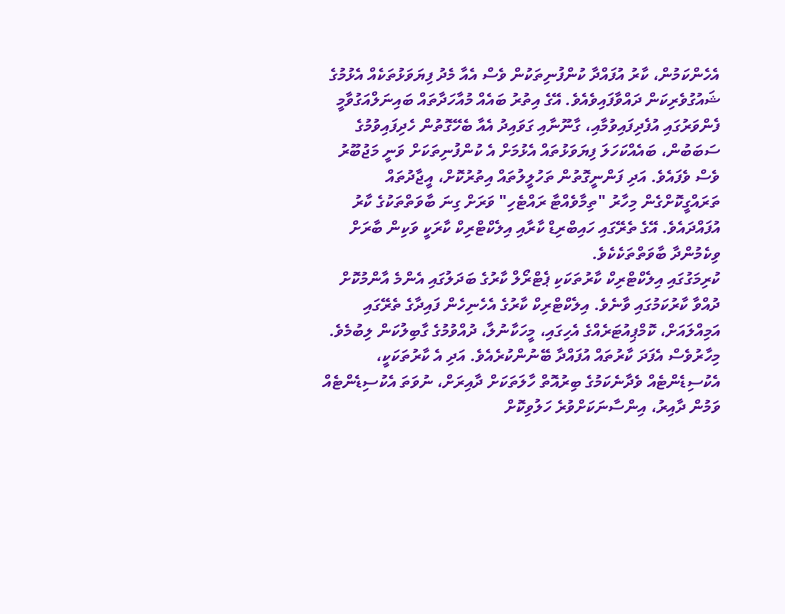އެހެންކަމުން، ކާރު އުފައްދާ ކުންފުނިތަކުން ވެސް އެއާ މެދު ފިޔަވަޅުތަކެއް އެޅުމުގެ ޝައުގުވެރިކަން ދައްވާފައިވެއެވެ. އޭގެ އިތުރު ބައެއް މުއާހަދާތައް ބައިނަލްއަގުވާމީ ފެންވަރުގައި އުފެދިފައިވުމާއި، ގާނޫނާއި ގަވައިދު އެއާ ބެހޭގޮތުން ހެދިފައިވުމުގެ ސަބަބުން، ބައެއްކަހަލަ ފިޔަވަޅުތައް އެޅުމަށް އެ ކުންފުނިތަކަށް ވަނީ މަޖުބޫރު ވެސް ވެފައެވެ. އަދި ފަންނީގޮތުން ތަހުލީލުތައް އިތުރުކޮށް، އީޖާދުތައް ތަރައްގީކޮށްގެން މިހާރު "ތިމާވެއްޓާ ރައްޓެހި" ވަރަށް ގިނަ ބާވަތްތަކުގެ ކާރު އުފައްދައެވެ. އޭގެ ތެރޭގައި ހައިބްރިޑް ކާރާއި އިލެކްޓްރިކް ކާރަކީ ވަކިން ބާރަށް ވިކެމުންދާ ބާވަތްތަކެކެވެ.
ކުރިމަގުގައި އިލެކްޓްރިކް ކާރުތަކަކި ޕެޓްރޯލް ކާރުގެ ބަދަލުގައި އެންމެ އާންމުކޮށް ދުއްވާ ކާރުކަމުގައި ވާނެވެ. އިލެކްޓްރިކް ކާރުގެ އެހެނިހެން ފައިދާގެ ތެރޭގައި އަމިއްލައަށް، ކޮމްޕިއުޓަރެއްގެ އެހިގައި، މީހަކާނުލާ، ދުއްވުމުގެ ގާބިލުކަން ލިބުމެވެ. މިހާރުވެސް އެފަދަ ކާރުތައް އުފައްދާ ބޭނުންކުރެއެވެ. އަދި އެ ކާރުތަކަކީ، އެކުސިޑެންޓެއް ވެދާނެކަމުގެ ބިރުއޮތް ހާލަތަކަށް ދާއިރަށް، ނުވަތަ އެކުސިޑެންޓެއް ވަމުން ދާއިރު، އިންސާނަކަށްވުރެ ހަލުވިކޮށް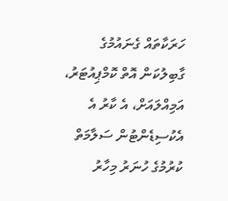ހަރަކާތައް ގެނައުމުގެ ގާބިލުކަން އޮތް ކޮމްޕިއުޓަރު، އަމިއްލައަށް، އެ ކާރު އެ އެކުސިޑެންޓުން ސަލާމަތް ކުރުމުގެ ހުނަރު މިހާރު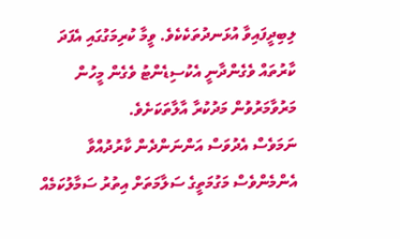ލިބިދީފައިވާ އުޅަނދުތަކެކެވެ. ވީމާ ކުރިމަގުގައި އެފަދަ ކާރުތައް ވެގެންދާނީ އެކުސިޑެންޓު ވެގެން މީހުން މަރުވާމަރުވުން މަދުކުރާ އާލާތަކަށެވެ.
ނަމަވެސް އެދުވަސް އަންނަންދެން ކާރުދުއްވާ އެންމެންވެސް މަގުމަތީގެ ސަލާމަތަށް އިތުރު ސަމާލުކަމެއް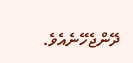ދޭންޖެހޭނެއެވެ.